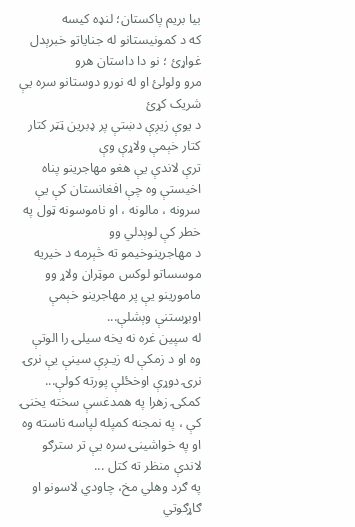بيا بريم پاکستان؛ لنډه کيسه
که د کمونيستانو له جناياتو خبرېدل غواړئ ؛ نو دا داستان هرو
مرو ولولئ او له نورو دوستانو سره يې شريک کړئ
د يوې زيږې دښتې پر ډبرین ټټر کتار کتار خېمې ولاړې وې
ترې لاندې يې هغو مهاجرينو پناه اخيستې وه چې افغانستان کې يې سرونه ، مالونه ، او ناموسونه ټول په خطر کې لوېدلي وو
د مهاجرینوخیمو ته څېرمه د خیریه موسساتو لوکس موټران ولاړ وو
مامورینو یې پر مهاجرینو خېمې اوبړستنې وېشلې...
له سپین غره نه یخه سیلۍ را الوتې وه او د زمکې له زیـږې سینې یې نرۍ نرۍ دوړې اوخځلې پورته کولې...
کمکۍ زهرا په همدغسې سخته يخنۍ کې ، په نمجنه کمپله لپاسه ناسته وه او په خواشينۍ سره يې تر سترګو لاندې منظر ته کتل ...
په ګرد وهلي مخ، چاودي لاسونو او ګاړګوتي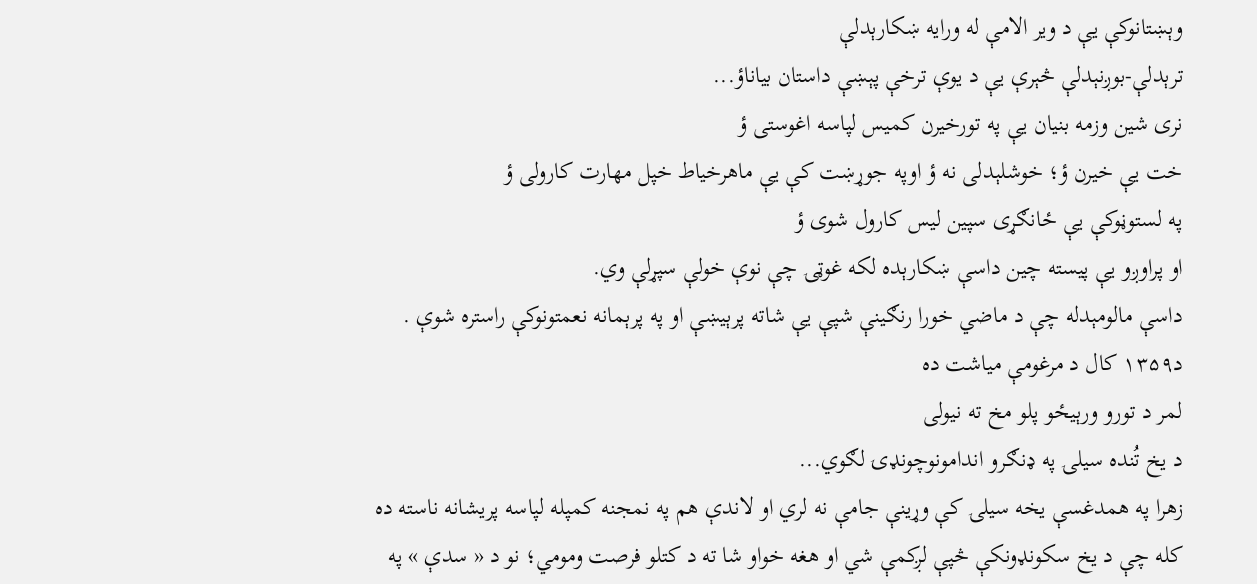وېښتانوکې یې د ویر الامې له ورایه ښکارېدلې
ترېدلې-بوږنېدلې څېرې یې د يوې ترخې پېښې داستان بیاناؤ...
نری شین وزمه بنیان یې په تورخیرن کمیس لپاسه اغوستی ؤ
خت یې خیرن ؤ؛ خوشلېدلی نه ؤ اوپه جوړښت کې یې ماهرخیاط خپل مهارت کارولی ؤ
په لستوڼوکې یې ځانګړی سپین لیس کارول شوی ؤ
او پراوږو یې پیسته چین داسې ښکارېده لکه غوټۍ چې نوې خولې سپړلې وي.
داسې مالومېدله چې د ماضي خورا رنګینې شپې یې شاته پرېیښې او په پرېمانه نعمتونوکې راستره شوې .
د۱۳۵۹ کال د مرغومې میاشت ده
لمر د تورو ورېیځو پلو مخ ته نیولی
د یخ تُنده سیلۍ په ډنګرو اندامونوچونډۍ لګوي...
زهرا په همدغسې یخه سیلۍ کې وړینې جامې نه لري او لاندې هم په نمجنه کمپله لپاسه پریشانه ناسته ده
کله چې د یخ سکونډونکې څپې لږکمې شي او هغه خواو شا ته د کتلو فرصت ومومي؛ نو د « سدې » په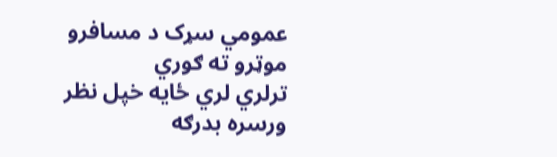عمومي سړک د مسافرو موټرو ته ګوري
ترلري لري ځایه خپل نظر ورسره بدرګه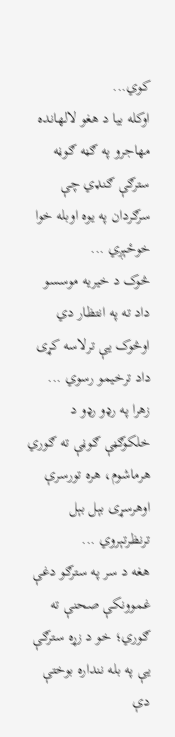کوي...
اوکله بيا د هغو لالهانده مهاجرو په ګڼه ګوڼه سترګې ګنډي چې سرګردان په یوه اوبله خوا خوځېږي ...
څوک د خیریه موسسو داد ته په انتظار دي
اوڅوک یې ترلاسه کړی داد ترخیمو رسوي ...
زهرا په رډو رډو د خلکوګڼې ګوڼې ته ګوري
هرماشوم، هره تورسرې اوهرسړی بېل بېل ترنظرتېروي ...
هغه د سر په سترګو دغې غموونکې صحنې ته ګوري؛ خو د زړه سترګې یې په بله ننداره بوختې دې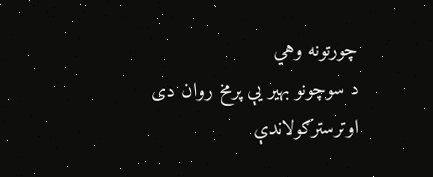چورتونه وهي
د سوچونو بهیر یې پرمخ روان دی
اوترسترګولاندې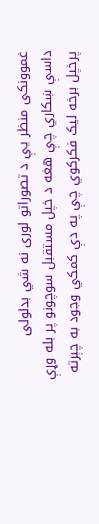غموونکی منظر یې د تصوراتو لوری نه شي بدلولی
داسې ښکاري چې هغه د خپل مستقبل سوچونو پر بله وړې پرخپل برخه لیک فکرکوي چې په دې کمکي وجود به چېرته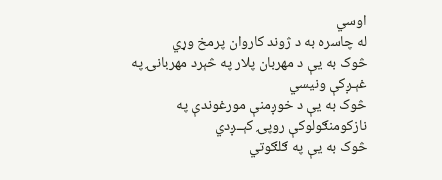اوسي
له چاسره به د ژوند کاروان پرمخ وړي
څوک به یې د مهربان پلار په څېرد مهربانۍ په غېـږکې ونیسي
څوک به یې د خوږمنې مورغوندې په نازکومنګولوکې روپۍ کېــږدي
څوک به یې په ګلګوتي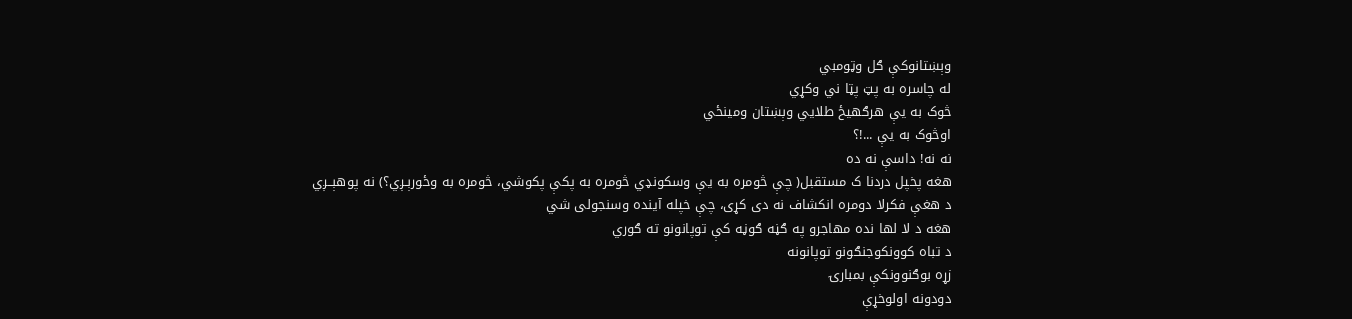وېښتانوکې ګل وټومبي
له چاسره به پټ پټا ني وکړي
څوک به یې هرګهیځ طلایي وېښتان ومینځي
اوڅوک به یې ...!؟
نه نه! داسې نه ده
هغه پخپل دردنا ک مستقبل( چې څومره به یې وسکونډي څومره به پکې پکوشي، څومره به وځورېـږي؟) نه پوهېــږي
د هغې فکرلا دومره انکشاف نه دی کړی، چې خپله آینده وسنجولی شي
هغه د لا لها نده مهاجرو په ګڼه ګوڼه کې توپانونو ته ګوري
د تباه کوونکوجنګونو توپانونه
زړه بوګنوونکې بمبارۍ
دودونه اولوخړې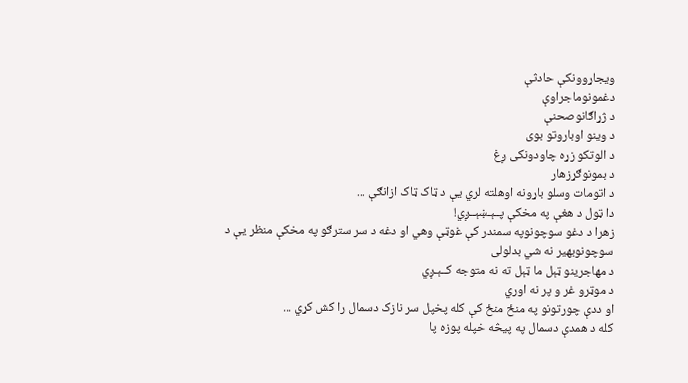ویجاړوونکې حادثې
دغمونوماجراوې
د ژړاګانوصحنې
د وینو اوباروتو بوی
د الوتکو زړه چاودونکی ږغ
د بمونوګړزهار
د اتومات وسلو باړونه اوهلته لري یې د ټاک ټاک ازانګې ...
دا ټول د هغې په مخکې پــېـښېــږي!
زهرا د دغو سوچونوپه سمندر کې غوټې وهي او دغه د سر سترګو په مخکې منظر یې د سوچونوبهیر نه شي بدلولی
د مهاجرینو ټېل ما ټېل ته نه متوجه کــېـږي
د موټرو غر و پر نه اوري
او ددې چورتونو په منځ منځ کې کله پخپل سر نازک دسمال را کش کړي ...
کله د همدې دسمال په پيڅه خپله پوزه پا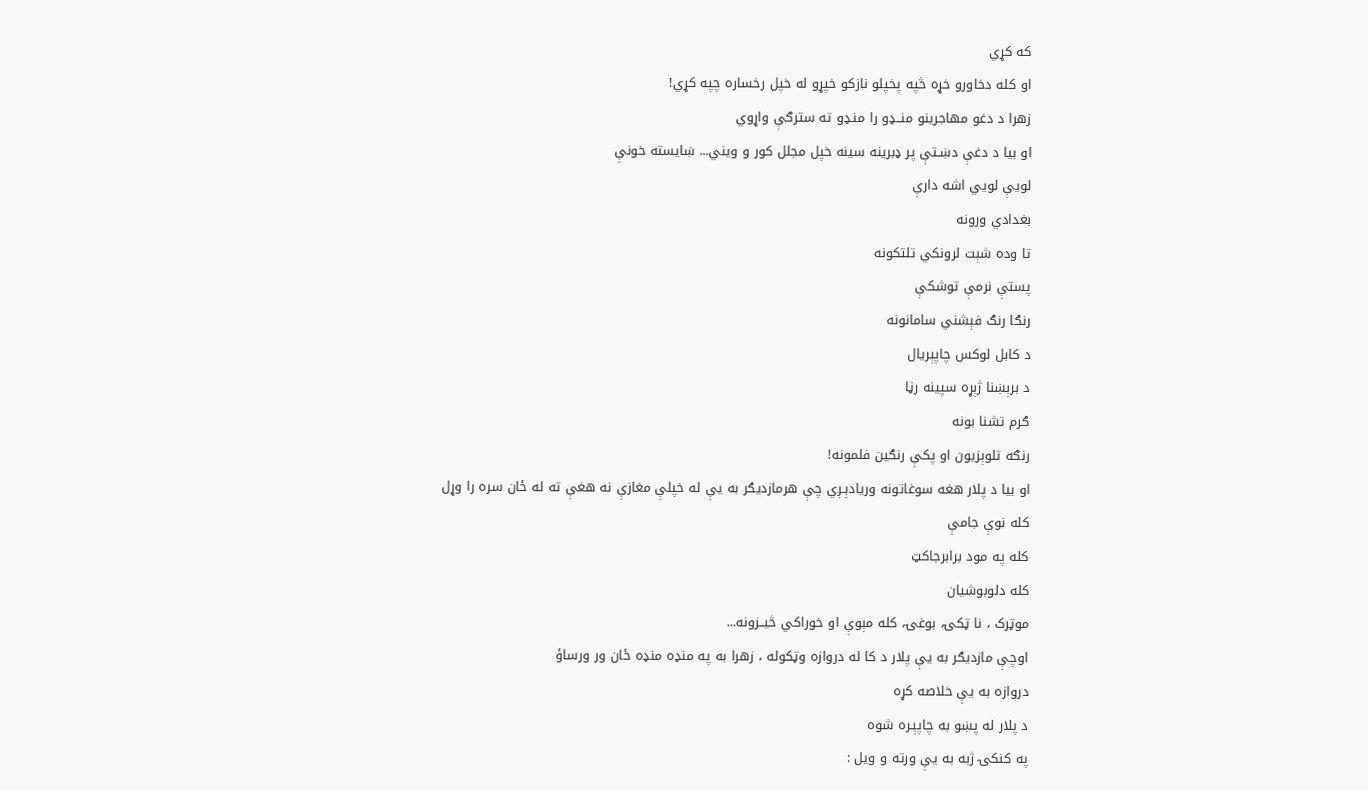که کړي
او کله دخاورو خړه څپه پخپلو نازکو خپړو له خپل رخساره چپه کړي!
زهرا د دغو مهاجرینو منــډو را منـډو ته سترګې واړوي
او بیا د دغې دښـتې پر ډبرینه سينه خپل مجلل کور و ویني... ښایسته خونې
لویې لویي اشه دارې
بغدادي ورونه
تا وده شېت لرونکي تلتکونه
پستې نرمې توشکې
رنګا رنګ فېشني سامانونه
د کابل لوکس چاپېریال
د برېښنا ژېړه سپينه رڼا
ګرم تشنا بونه
رنګه تلوېزیون او پکې رنګین فلمونه!
او بیا د پلار هغه سوغاتونه وریادېـږي چې هرمازدیګر به یې له خپلې مغازې نه هغې ته له ځان سره را وړل
کله نوې جامې
کله په مود برابرجاکټ
کله دلوبوشیان
موټرک ، نا ټکۍ، بوغۍ، کله مېوې او خوراکي څيــزونه...
اوچې مازدیګر به یې پلار د کا له دروازه وټکوله ، زهرا به په منډه منډه ځان ور ورساؤ
دروازه به یې خلاصه کړه
د پلار له پښو به چاپېـره شوه
په کنکۍ ژبه به یې ورته و ویل :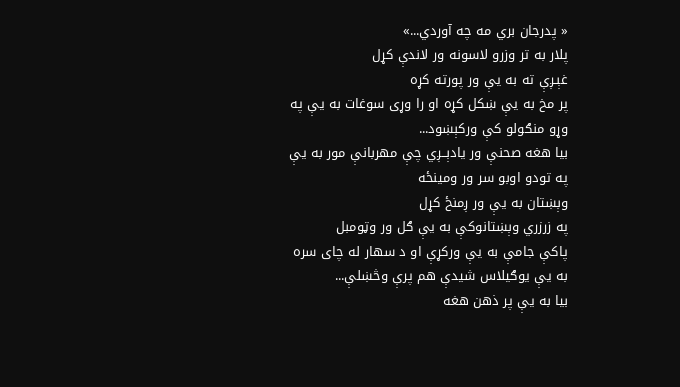« پدرجان بري مه چه آوردي...»
پلار به تر وزرو لاسونه ور لاندې کړل
غېـږې ته به یې ور پورته کړه
پر مخ به یې ښکل کړه او را وړی سوغات به یې په وړو منګولو کې ورکېښود...
بیا هغه صحنې ور یادېــږي چې مهربانې مور به یې په تودو اوبو سر ور ومینځه
وېښتان به یې ور ږمنځ کړل
په زرزري وېښتانوکې به یې ګل ور وټومبل
پاکې جامې به یې ورکړې او د سهار له چای سره به یې یوګیلاس شیدې هم پرې وڅښلې...
بیا به یې پر ذهن هغه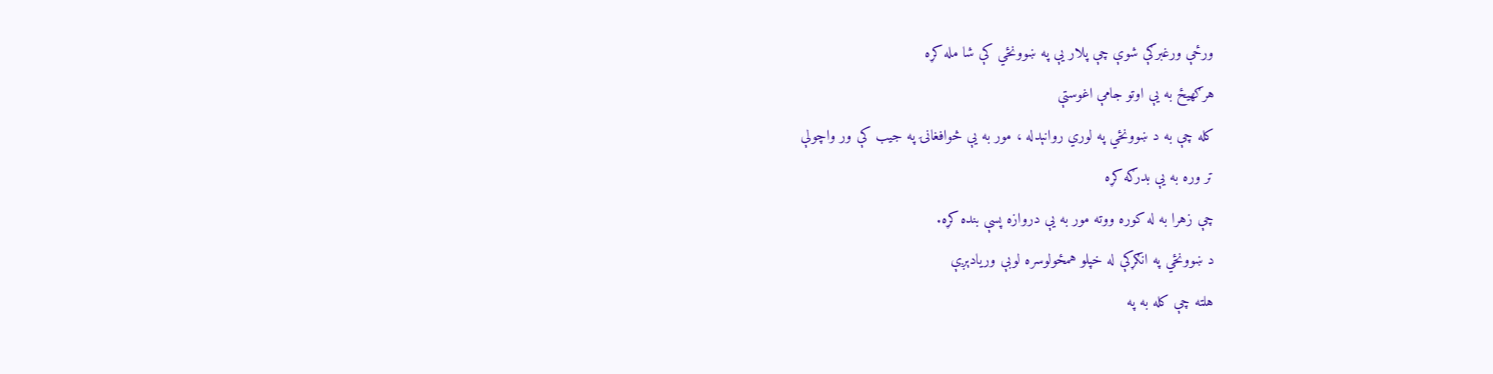ورځې ورغبرګې شوې چې پلار یې په ښوونځي کې شا مله کړه
هرګهیځ به یې اوتو جامې اغوستې
کله چې به د ښوونځي په لوري روانېدله ، مور به یې څوافغانۍ په جیب کې ور واچولې
تر وره به یې بدرګه کړه
چې زهرا به له کوره ووته مور به یې دروازه پسې بنده کړه.
د ښوونځي په انګړکې له خپلو همځولوسره لوبې وریادېږې
هلته چې کله به په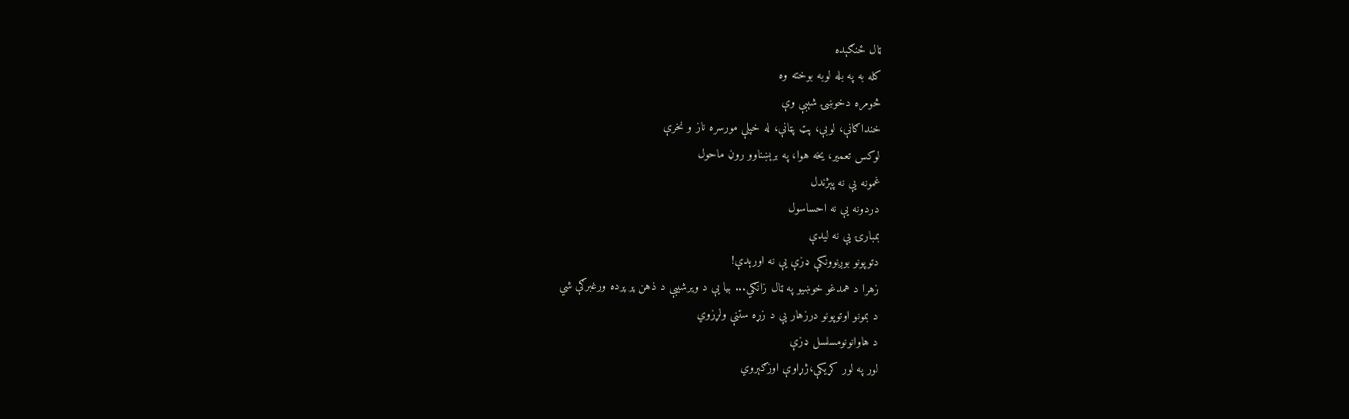ټال ځنګېده
کله به په بله لوبه بوخته وه
څومره دخوښۍ شېبې وې
خنداګانې، لوبې، پټ پټانې، له خپلې مورسره ناز و نخرې
لوکس تعمیر، یخه هوا، په برېښناوو روڼ ماحول
غمونه یې نه پېژندل
دردونه یې نه احساسول
بمبارۍ یې نه ليدې
دتوپونو بوږنوونکې ډزې یې نه اورېدې!
زهرا د همدغو خوښیو په ټال زانګي... بیا یې د ویرشیبې د ذهن پر پرده ورغبرګې شي
د بمونو اوتوپونو درزهار یې د زړه ستنې ولړزوي
د هاوانونومسلسل ډزې
لور په لور کړیکې،ژړاوې اوزګېروي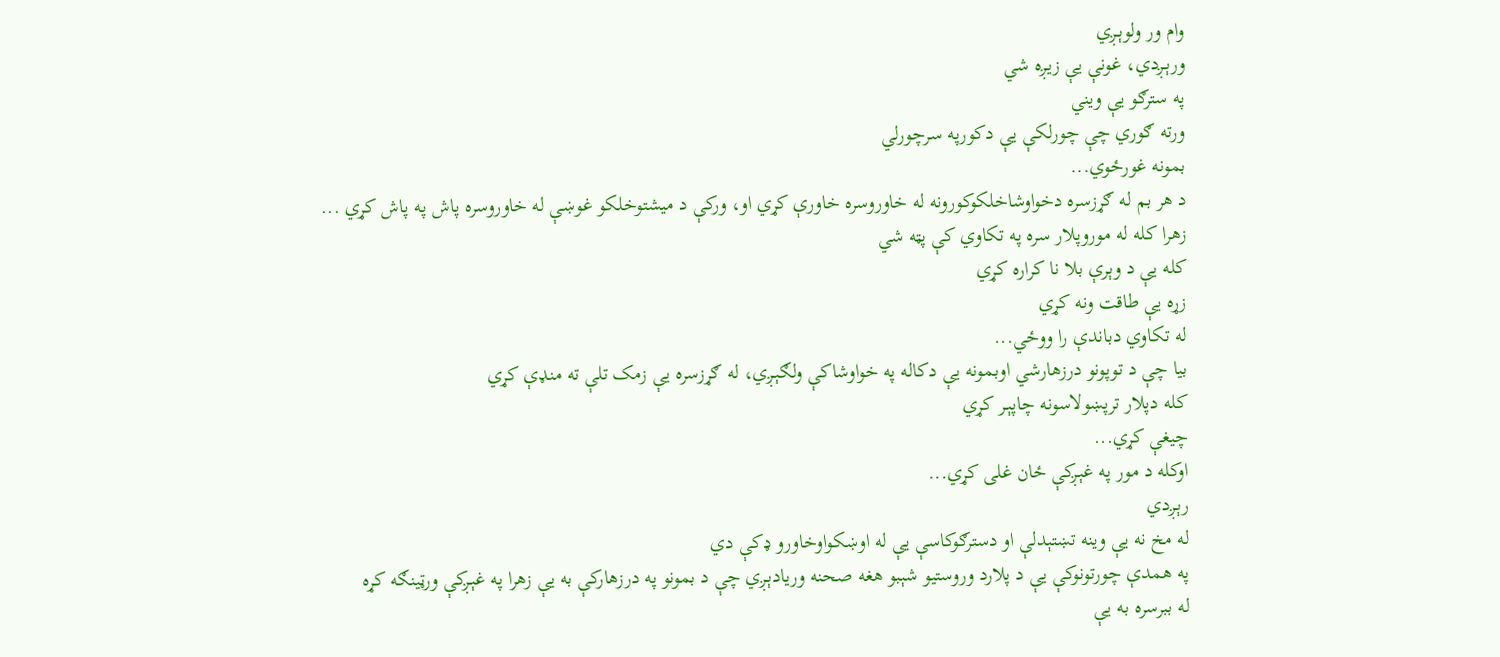وام ور ولوېـږي
ورېـږدي، غونې یې زیـږه شي
په سترګو یې ویني
ورته ګوري چې چورلکې یې دکورپه سرچورلي
بمونه غورځوي...
د هر بم له ګړزسره دخواوشاخلکوکورونه له خاوروسره خاورې کړي او، ورکې د میشتوخلکو غوښې له خاوروسره پاش په پاش کړي ...
زهرا کله له موروپلار سره په تکاوي کې پټه شي
کله یې د وېرې بلا نا کراره کړي
زړه یې طاقت ونه کړي
له تکاوي دباندې را ووځي...
بیا چې د توپونو درزهارشي اوبمونه یې دکاله په خواوشاکې ولګېـږي، له ګړزسره یې زمک تلې ته منډې کړي
کله دپلار ترپښولاسونه چاپېـر کړي
چیغې کړي...
اوکله د مور په غېـږکې ځان غلی کړي...
رېـږدي
له مخ نه یې وینه تښتېدلې او دسترګوکاسې یې له اوښکواوخاورو ډکې دي
په همدې چورتونوکې یې د پلارد وروستیو شېبو هغه صحنه وریادېـږي چې د بمونو په درزهارکې به یې زهرا په غېـږکې ورټینګه کړه
له ببرسره به یې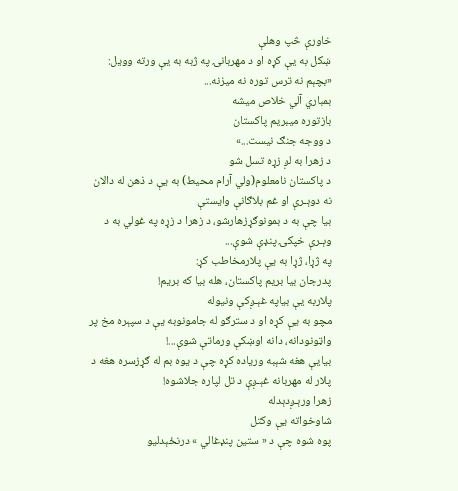خاورې څپ وهلې
ښکل به یې کړه او د مهربانۍ په ژبه به یې ورته وویل:
«بچېم نه ترس توره نه میزنه...
بمباري آلي خلاص میشه
بازتوره میبریم پاکستان
د ووجه جنګ نیست...»
د زهرا به لږ زړه تسل شو
د پاکستان نامعلوم(ولي آرام محیط) به یې د ذهن له دالان نه دوېـرې او غم بلاګانې وایستې
بیا چې به د بمونوګړزهارشو، د زهرا د زړه په غولي به د وېـرې خپکۍ پنډې شوې...
په ژړا، ژړا به یې پلارمخاطب کړ:
پدرجان بیا بریم پاکستان، هله بیا که بریم!
پلاربه یې بیاپه غېـږکې ونیوله
مچو به یې کړه او د سترګو له جامونوبه یې د سپېره مخ پر واټونودانه، دانه اوښکې ورماتې شوې...!
بیایې هغه شېبه وریاده کړه چې د یوه بم له ګړزسره هغه د پلار له مهربانه غېـږې د تل لپاره جلاشوه!
زهرا ورېـږدېدله
شاوخواته یې وکتل
پوه شوه چې د « ستین پنډغالي » درنځېدلیو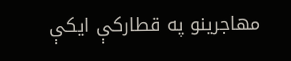مهاجرینو په قطارکې ایکې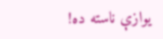یوازې ناسته ده!